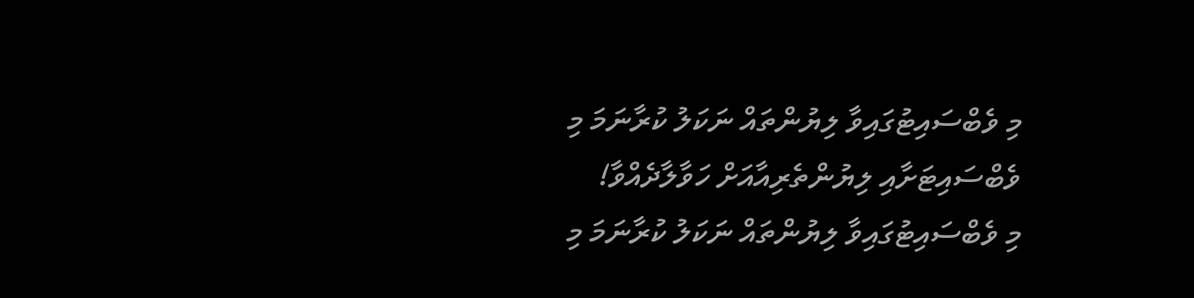މި ވެބްސައިޓުގައިވާ ލިޔުންތައް ނަކަލު ކުރާނަމަ މި ވެބްސައިޓަށާއި ލިޔުންތެރިއާއަށް ހަވާލާދެއްވާ!
މި ވެބްސައިޓުގައިވާ ލިޔުންތައް ނަކަލު ކުރާނަމަ މި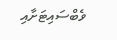ވެބްސައިޓަށާއި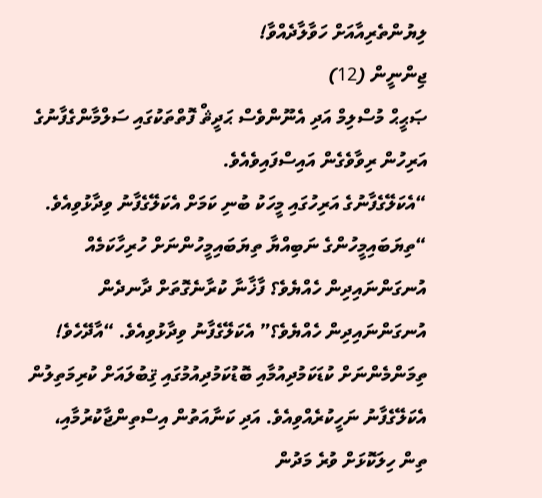ލިޔުންތެރިއާއަށް ހަވާލާދެއްވާ!
ޖިންނީން (12)
ޞަޙީޙް މުސްލިމް އަދި އެނޫންވެސް ޙަދީޘް ފޮތްތަކުގައި ސަލްމާންގެފާނުގެ އަރިހުން ރިވާވެގެން އައިސްފައިވެއެވެ.
“އެކަލޭގެފާނުގެ އަރިހުގައި މީހަކު ބުނި ކަމަށް އެކަލޭގެފާނު ވިދާޅުވިއެވެ. “ތިޔަބައިމީހުންގެ ނަބިއްޔާ ތިޔަބައިމީހުންނަށް ހުރިހާކަމެއް އުނގަންނައިދިން ހެއްޔެވެ؟ ފާޚާނާ ކުރާނެގޮތަށް ދާނދެން އުނގަންނައިދިން ހެއްޔެވެ؟” އެކަލޭގެފާނު ވިދާޅުވިއެވެ. “އާދޭހެވެ! ތިމަންމެންނަށް ކުޑަކަމުދިއުމާއި ބޮޑުކަމުދިއުމުގައި ޤިބުލައަށް ކުރިމަތިލުން އެކަލޭގެފާނު ނަހީކުރެއްވިއެވެ. އަދި ކަނާއަތުން އިސްތިންޖާކުރުމާއި، ތިން ހިލަކޮޅަށް ވުރެ މަދުން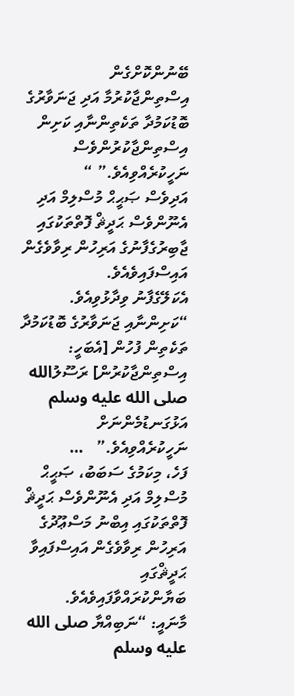ބޭނުންކޮށްގެން އިސްތިންޖާކުރުމާ އަދި ޖަނަވާރުގެ ބޮޑުކަމުދާ ތަކެތިންނާއި ކަށިން އިސްތިންޖާކުރުންވެސް ނަހީކުރެއްވިއެވެ.” “
އަދިވެސް ޞަޙީޙް މުސްލިމް އަދި އެނޫންވެސް ޙަދީޘް ފޮތްތަކުގައި ޖާބިރުގެފާނުގެ އަރިހުން ރިވާވެގެން އައިސްފައިވެއެވެ.
އެކަލޭގެފާނު ވިދާޅުވިއެވެ. “ކަށިންނާއި ޖަނަވާރުގެ ބޮޑުކަމުދާ ތަކެތިން ފުހުން [އެބަހީ: އިސްތިންޖާކުރުން] ރަސޫލުالله صلى الله عليه وسلم އަޅުގަނޑުމެންނަށް ނަހީކުރެއްވިއެވެ.”   …
ފަހެ، މިކަމުގެ ސަބަބު، ޞަޙީޙް މުސްލިމް އަދި އެނޫންވެސް ޙަދީޘް ފޮތްތަކުގައި އިބްނު މަސްޢޫދުގެ އަރިހުން ރިވާވެގެން އައިސްފައިވާ ޙަދީޘްގައި ބަޔާންކުރައްވާފައިވެއެވެ.
މާނައީ: “ނަބިއްޔާ صلى الله عليه وسلم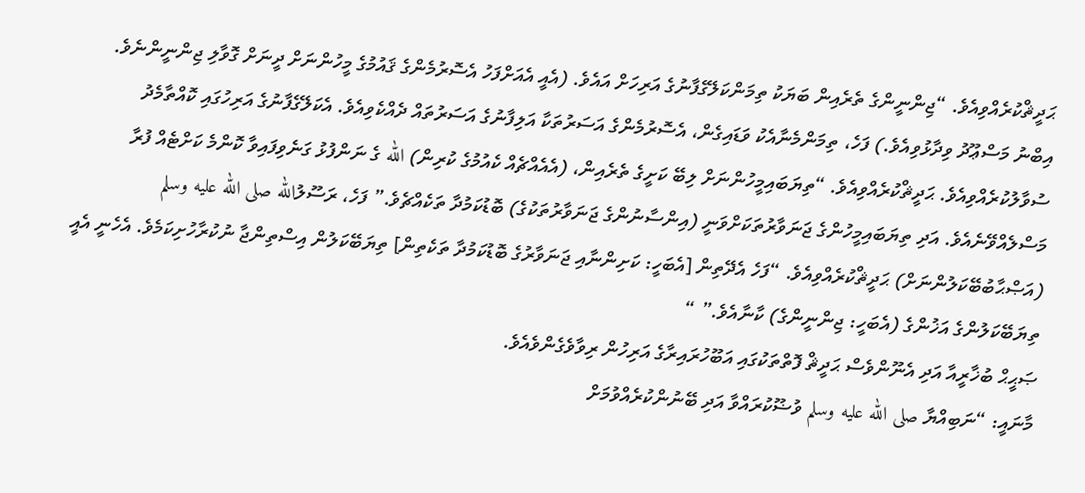ޙަދީޘްކުރެއްވިއެވެ. “ޖިންނީންގެ ތެރެއިން ބަޔަކު ތިމަންކަލޭގެފާނުގެ އަރިހަށް އައެވެ. (އެއީ އެއަށްފަހު އެސޮރުމެންގެ ޤައުމުގެ މީހުންނަށް ދީނަށް ގޮވާލި ޖިންނީންނެވެ. އިބްނު މަސްޢޫދު ވިދާޅުވިއެވެ.) ފަހެ، ތިމަންމެނާއެކު ވަޑައިގެން، އެސޮރުމެންގެ އަސަރުތަކާ އަލިފާނުގެ އަސަރުތައް ދެއްކެވިއެވެ. އެކަލޭގެފާނުގެ އަރިހުގައި ކޮއްތާމެދު ސުވާލުކުރެއްވިއެވެ. ޙަދީޘްކުރެއްވިއެވެ. “ތިޔަބައިމީހުންނަށް ލިބޭ ކަށީގެ ތެރެއިން، (އެއެއްޗެއް ކެއުމުގެ ކުރިން) الله ގެ ނަންފުޅު ގަނެވިފައިވާ ކޮންމެ ކަށްޓެއް ފުރާ މަސްލެއްވޭނެއެވެ. އަދި ތިޔަބައިމީހުންގެ ޖަނަވާރުތަކަށްވަނީ (އިންސާނުންގެ ޖަނަވާރުތަކުގެ) ބޮޑުކަމުދާ ތަކެއްޗެވެ.” ފަހެ، ރަސޫލުالله صلى الله عليه وسلم (އަޞްޙާބުބޭކަލުންނަށް) ޙަދީޘްކުރެއްވިއެވެ. “ފަހެ އެދޭތިން [އެބަހީ: ކަށިންނާއި ޖަނަވާރުގެ ބޮޑުކަމުދާ ތަކެތިން] ތިޔަބޭކަލުން އިސްތިންޖާ ނުކުރާހުށިކަމެވެ. އެހެނީ އެއީ ތިޔަބޭކަލުންގެ އަޚުންގެ (އެބަހީ: ޖިންނީންގެ) ކާނާއެވެ.” “
ޞަޙީޙް ބުޚާރީއާ އަދި އެނޫންވެސް ޙަދީޘް ފޮތްތަކުގައި އަބޫހުރައިރާގެ އަރިހުން ރިވާވެގެންވެއެވެ.
މާނައީ: “ނަބިއްޔާ صلى الله عليه وسلم ވުޟޫކުރައްވާ އަދި ބޭނުންކުރެއްވުމަށް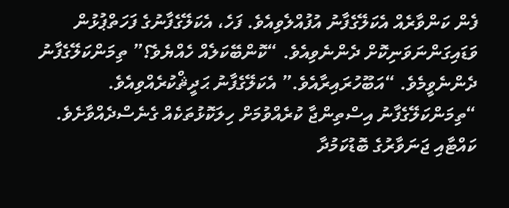ފެން ކަންވާރެއް އެކަލޭގެފާނު އުފުއްލެވިއެވެ. ފަހެ، އެކަލޭގެފާނުގެ ފަހަތްޕުޅުން ވަޑައިގަންނަވަނިކޮށް ދެންނެވިއެވެ. “ކޮންބޭކަލެއް ހެއްޔެވެ؟” ތިމަންކަލޭގެފާނު ދެންނެވީމެވެ. “އަބޫހުރައިރާއެވެ.” އެކަލޭގެފާނު ޙަދީޘްކުރެއްވިއެވެ. “ތިމަންކަލޭގެފާނު އިސްތިންޖާ ކުރެއްވުމަށް ހިލަކޮޅުތަކެއް ގެނެސްދެއްވާށެވެ. ކައްޓާއި ޖަނަވާރުގެ ބޮޑުކަމުދާ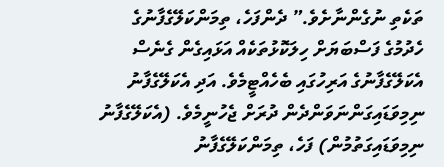ތަކެތި ނުގެންނާށެވެ.” ދެންފަހެ، ތިމަންކަލޭގެފާނުގެ ހެދުމުގެ ފަސްބަޔަށް ހިލަކޮޅުތަކެއް އަޅައިގެން ގެނެސް އެކަލޭގެފާނުގެ އަރިހުގައި ބެހެއްޓީމެވެ. އަދި އެކަލޭގެފާނު ނިމިވަޑައިގަންނަވަންދެން ދުރަށް ޖެހުނީމެވެ. (އެކަލޭގެފާނު ނިމިވަޑައިގަތުމުން) ފަހެ، ތިމަންކަލޭގެފާނު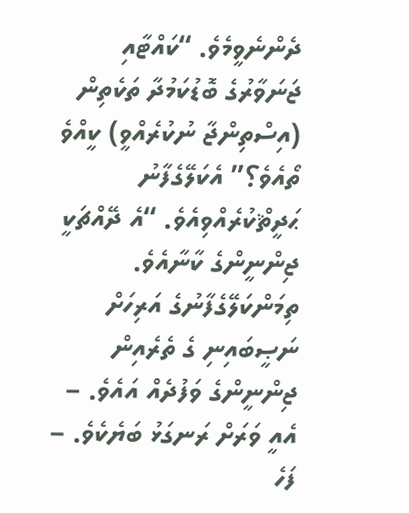ދެންނެވީމެވެ. “ކައްޓާއި ޖަނަވާރުގެ ބޮޑުކަމުދާ ތަކެތިން (އިސްތިންޖާ ނުކުރެއްވީ) ކީއްވެ ތޯއެވެ؟” އެކަލޭގެފާނު ޙަދީޘްކުރެއްވިއެވެ. “އެ ދޭއްޗަކީ ޖިންނީންގެ ކާނާއެވެ. ތިމަންކަލޭގެފާނުގެ އަރިހަށް ނަޞީބައިނި ގެ ތެރެއިން ޖިންނީންގެ ވަފުދެއް އައެވެ. – އެއީ ވަރަށް ރަނގަޅު ބަޔެކެވެ. – ފަހެ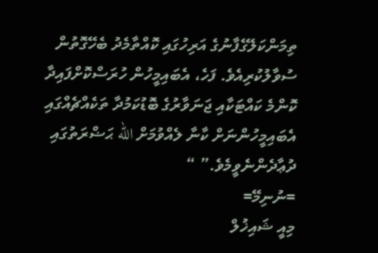ތިމަންކަލޭގެފާނުގެ އަރިހުގައި ކޮއްތާމެދު ބެހޭގޮތުން ސުވާލުކުރިއެވެ. ފަހެ، އެބައިމީހުން ހުރަސްކޮށްފައިދާ ކޮންމެ ކައްޓަކާއި ޖަނަވާރުގެ ބޮޑުކަމުދާ ތަކެއްޗެއްގައި އެބައިމީހުންނަށް ކާނާ ލެއްވުމަށް الله ޙަޟްރަތުގައި ދުޢާދެންނެވީމެވެ.” “
=ނުނިމޭ=
މިއީ ޝައިޚުލް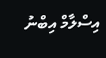އިސްލާމް އިބްނު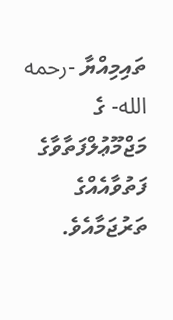ތައިމިއްޔާ -رحمه الله- ގެ މަޖްމޫޢުލްފަތާވާގެ ފަތުވާއެއްގެ ތަރުޖަމާއެވެ.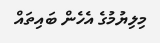މިލިޔުމުގެ އެހެން ބައިތައް